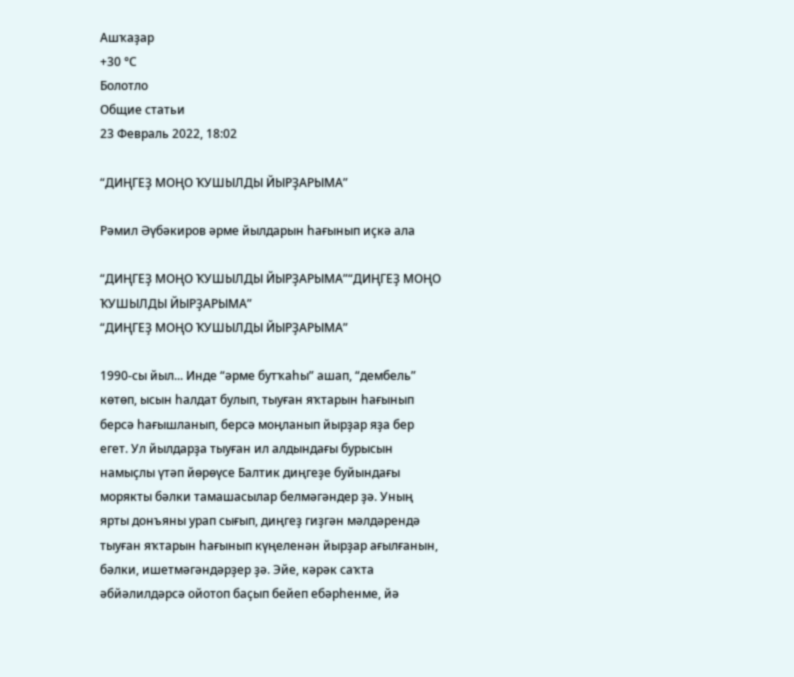Ашҡаҙар
+30 °С
Болотло
Общие статьи
23 Февраль 2022, 18:02

“ДИҢГЕҘ МОҢО ҠУШЫЛДЫ ЙЫРҘАРЫМА”

Рәмил Әүбәкиров әрме йылдарын һағынып иҫкә ала

“ДИҢГЕҘ МОҢО ҠУШЫЛДЫ ЙЫРҘАРЫМА”“ДИҢГЕҘ МОҢО ҠУШЫЛДЫ ЙЫРҘАРЫМА”
“ДИҢГЕҘ МОҢО ҠУШЫЛДЫ ЙЫРҘАРЫМА”

1990-сы йыл... Инде “әрме бутҡаһы” ашап, “дембель” көтөп, ысын һалдат булып, тыуған яҡтарын һағынып берсә һағышланып, берсә моңланып йырҙар яҙа бер егет. Ул йылдарҙа тыуған ил алдындағы бурысын намыҫлы үтәп йөрөүсе Балтик диңгеҙе буйындағы морякты бәлки тамашасылар белмәгәндер ҙә. Уның ярты донъяны урап сығып, диңгеҙ гиҙгән мәлдәрендә тыуған яҡтарын һағынып күңеленән йырҙар ағылғанын, бәлки, ишетмәгәндәрҙер ҙә. Эйе, кәрәк саҡта әбйәлилдәрсә ойотоп баҫып бейеп ебәрһенме, йә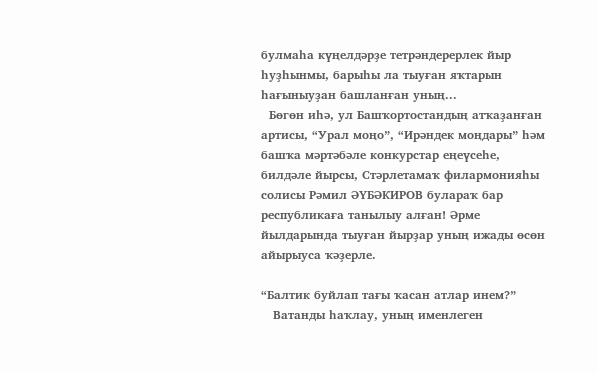булмаһа күңелдәрҙе тетрәндерерлек йыр һуҙһынмы, барыһы ла тыуған яҡтарын һағыныуҙан башланған уның...
  Бөгөн иһә, ул Башҡортостандың атҡаҙанған артисы, “Урал моңо”, “Ирәндек моңдары” һәм башҡа мәртәбәле конкурстар еңеүсеһе, билдәле йырсы, Стәрлетамаҡ филармонияһы солисы Рәмил ӘҮБӘКИРОВ булараҡ бар республикаға танылыу алған! Әрме йылдарында тыуған йырҙар уның ижады өсөн айырыуса ҡәҙерле.

“Балтик буйлап тағы ҡасан атлар инем?”
   Ватанды һаҡлау, уның именлеген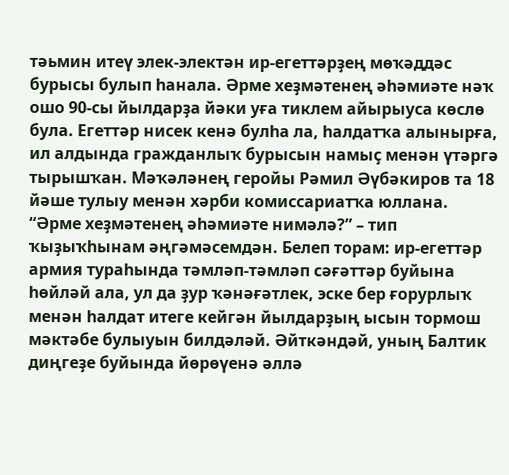тәьмин итеү элек-электән ир-егеттәрҙең мөҡәддәс бурысы булып һанала. Әрме хеҙмәтенең әһәмиәте нәҡ ошо 90-сы йылдарҙа йәки уға тиклем айырыуса көслө була. Егеттәр нисек кенә булһа ла, һалдатҡа алынырға, ил алдында гражданлыҡ бурысын намыҫ менән үтәргә тырышҡан. Мәҡәләнең геройы Рәмил Әүбәкиров та 18 йәше тулыу менән хәрби комиссариатҡа юллана.
“Әрме хеҙмәтенең әһәмиәте нимәлә?” – тип ҡыҙыҡһынам әңгәмәсемдән. Белеп торам: ир-егеттәр армия тураһында тәмләп-тәмләп сәғәттәр буйына һөйләй ала, ул да ҙур ҡәнәғәтлек, эске бер ғорурлыҡ менән һалдат итеге кейгән йылдарҙың ысын тормош мәктәбе булыуын билдәләй. Әйткәндәй, уның Балтик диңгеҙе буйында йөрөүенә әллә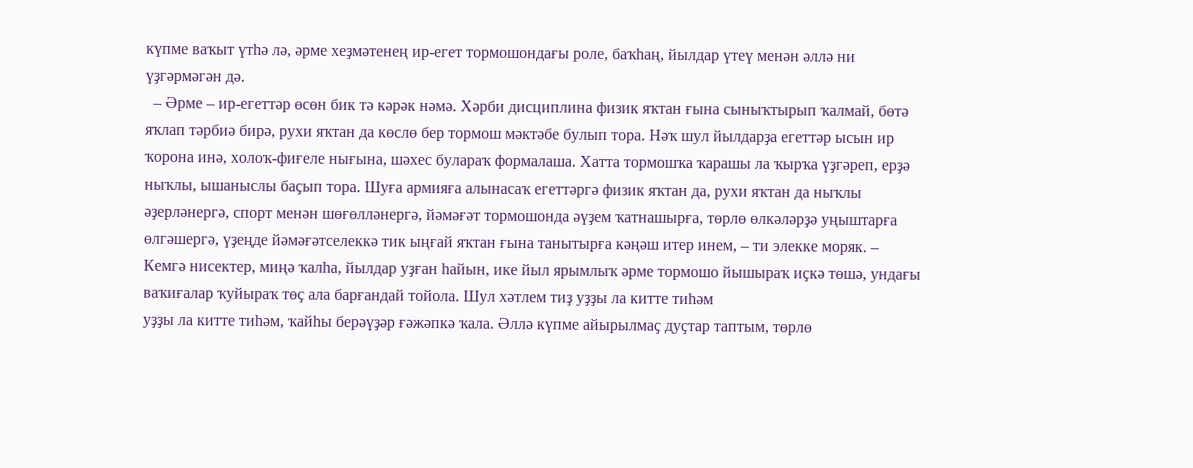күпме ваҡыт үтһә лә, әрме хеҙмәтенең ир-егет тормошондағы роле, баҡһаң, йылдар үтеү менән әллә ни үҙгәрмәгән дә.
  – Әрме – ир-егеттәр өсөн бик тә кәрәк нәмә. Хәрби дисциплина физик яҡтан ғына сыныҡтырып ҡалмай, бөтә яҡлап тәрбиә бирә, рухи яҡтан да көслө бер тормош мәктәбе булып тора. Нәҡ шул йылдарҙа егеттәр ысын ир ҡорона инә, холоҡ-фиғеле нығына, шәхес булараҡ формалаша. Хатта тормошҡа ҡарашы ла ҡырҡа үҙгәреп, ерҙә ныҡлы, ышаныслы баҫып тора. Шуға армияға алынасаҡ егеттәргә физик яҡтан да, рухи яҡтан да ныҡлы әҙерләнергә, спорт менән шөғөлләнергә, йәмәғәт тормошонда әүҙем ҡатнашырға, төрлө өлкәләрҙә уңыштарға өлгәшергә, үҙеңде йәмәғәтселеккә тик ыңғай яҡтан ғына танытырға кәңәш итер инем, – ти элекке моряк. – Кемгә нисектер, миңә ҡалһа, йылдар уҙған һайын, ике йыл ярымлыҡ әрме тормошо йышыраҡ иҫкә төшә, ундағы ваҡиғалар ҡуйыраҡ төҫ ала барғандай тойола. Шул хәтлем тиҙ уҙҙы ла китте тиһәм
уҙҙы ла китте тиһәм, ҡайһы берәүҙәр ғәжәпкә ҡала. Әллә күпме айырылмаҫ дуҫтар таптым, төрлө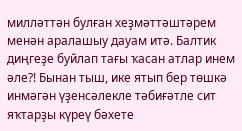милләттән булған хеҙмәттәштәрем менән аралашыу дауам итә. Балтик диңгеҙе буйлап тағы ҡасан атлар инем әле?! Бынан тыш, ике ятып бер төшкә инмәгән үҙенсәлекле тәбиғәтле сит яҡтарҙы күреү бәхете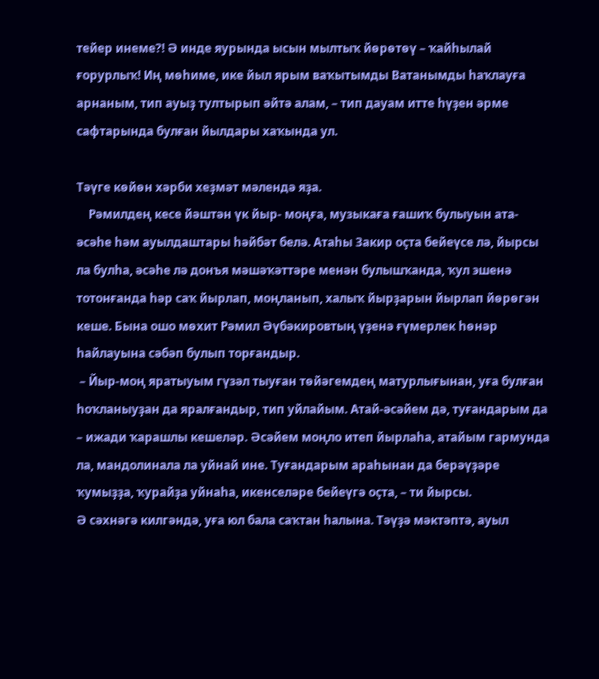тейер инеме?! Ә инде яурында ысын мылтыҡ йөрөтөү – ҡайһылай ғорурлыҡ! Иң мөһиме, ике йыл ярым ваҡытымды Ватанымды һаҡлауға арнаным, тип ауыҙ тултырып әйтә алам, – тип дауам итте һүҙен әрме
сафтарында булған йылдары хаҡында ул.

Тәүге көйөн хәрби хеҙмәт мәлендә яҙа.
    Рәмилдең кесе йәштән үк йыр- моңға, музыкаға ғашиҡ булыуын ата-әсәһе һәм ауылдаштары һәйбәт белә. Атаһы Закир оҫта бейеүсе лә, йырсы ла булһа, әсәһе лә донъя мәшәҡәттәре менән булышҡанда, ҡул эшенә тотонғанда һәр саҡ йырлап, моңланып, халыҡ йырҙарын йырлап йөрөгән кеше. Бына ошо мөхит Рәмил Әүбәкировтың үҙенә ғүмерлек һөнәр һайлауына сәбәп булып торғандыр.
 – Йыр-моң яратыуым гүзәл тыуған төйәгемдең матурлығынан, уға булған һоҡланыуҙан да яралғандыр, тип уйлайым. Атай-әсәйем дә, туғандарым да – ижади ҡарашлы кешеләр. Әсәйем моңло итеп йырлаһа, атайым гармунда ла, мандолинала ла уйнай ине. Туғандарым араһынан да берәүҙәре ҡумыҙҙа, ҡурайҙа уйнаһа, икенселәре бейеүгә оҫта, – ти йырсы.
Ә сәхнәгә килгәндә, уға юл бала саҡтан һалына. Тәүҙә мәктәптә, ауыл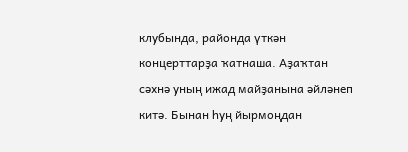клубында, районда үткән концерттарҙа ҡатнаша. Аҙаҡтан сәхнә уның ижад майҙанына әйләнеп китә. Бынан һуң йырмоңдан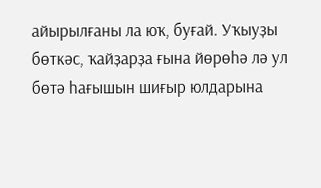айырылғаны ла юҡ, буғай. Уҡыуҙы бөткәс, ҡайҙарҙа ғына йөрөһә лә ул бөтә һағышын шиғыр юлдарына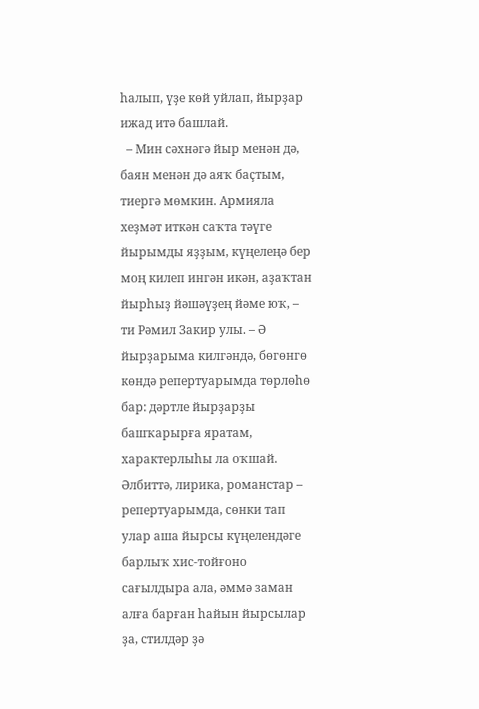һалып, үҙе көй уйлап, йырҙар ижад итә башлай.
  – Мин сәхнәгә йыр менән дә, баян менән дә аяҡ баҫтым, тиергә мөмкин. Армияла хеҙмәт иткән саҡта тәүге йырымды яҙҙым, күңелеңә бер моң килеп ингән икән, аҙаҡтан йырһыҙ йәшәүҙең йәме юҡ, – ти Рәмил Закир улы. – Ә йырҙарыма килгәндә, бөгөнгө көндә репертуарымда төрлөһө бар: дәртле йырҙарҙы башҡарырға яратам, характерлыһы ла оҡшай. Әлбиттә, лирика, романстар – репертуарымда, сөнки тап улар аша йырсы күңелендәге барлыҡ хис-тойғоно сағылдыра ала, әммә заман алға барған һайын йырсылар ҙа, стилдәр ҙә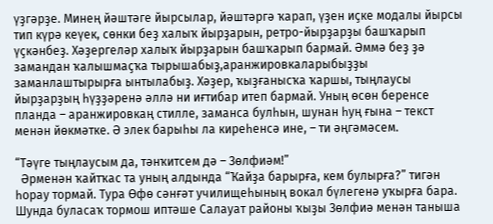үҙгәрҙе. Минең йәштәге йырсылар, йәштәргә ҡарап, үҙен иҫке модалы йырсы тип күрә кеүек, сөнки беҙ халыҡ йырҙарын, ретро-йырҙарҙы башҡарып үҫкәнбеҙ. Хәҙергеләр халыҡ йырҙарын башҡарып бармай. Әммә беҙ ҙә замандан ҡалышмаҫҡа тырышабыҙ,аранжировкаларыбыҙҙы заманлаштырырға ынтылабыҙ. Хәҙер, ҡыҙғанысҡа ҡаршы, тыңлаусы йырҙарҙың һүҙҙәренә әллә ни иғтибар итеп бармай. Уның өсөн беренсе планда – аранжировкаң стилле, заманса булһын, шунан һуң ғына – текст менән йөкмәтке. Ә элек барыһы ла киреһенсә ине, – ти әңгәмәсем.

“Тәүге тыңлаусым да, тәнҡитсем дә – Зөлфиәм!”
  Әрменән ҡайтҡас та уның алдында “Ҡайҙа барырға, кем булырға?” тигән һорау тормай. Тура Өфө сәнғәт училищеһының вокал бүлегенә уҡырға бара. Шунда буласаҡ тормош иптәше Салауат районы ҡыҙы Зөлфиә менән таныша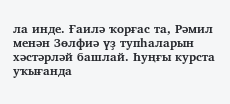ла инде. Ғаилә ҡорғас та, Рәмил менән Зөлфиә үҙ тупһаларын хәстәрләй башлай. Һуңғы курста уҡығанда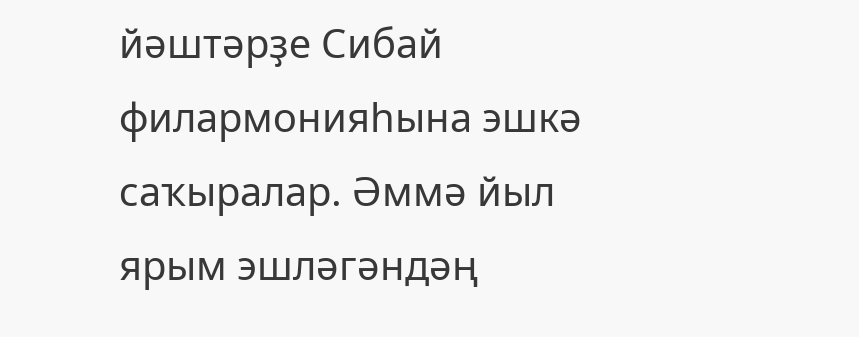йәштәрҙе Сибай филармонияһына эшкә саҡыралар. Әммә йыл ярым эшләгәндәң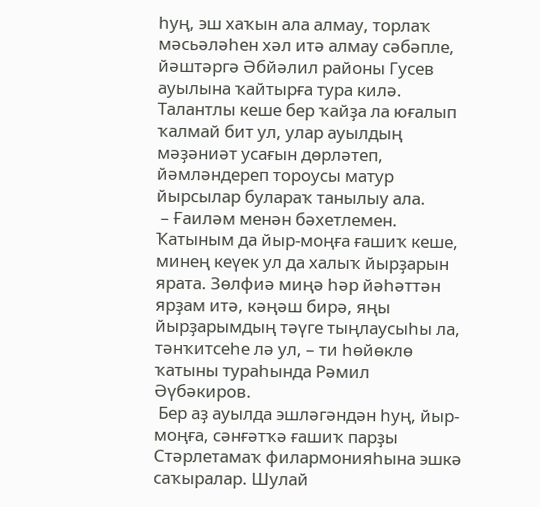һуң, эш хаҡын ала алмау, торлаҡ мәсьәләһен хәл итә алмау сәбәпле, йәштәргә Әбйәлил районы Гусев ауылына ҡайтырға тура килә. Талантлы кеше бер ҡайҙа ла юғалып ҡалмай бит ул, улар ауылдың мәҙәниәт усағын дөрләтеп, йәмләндереп тороусы матур йырсылар булараҡ танылыу ала.
 – Ғаиләм менән бәхетлемен. Ҡатыным да йыр-моңға ғашиҡ кеше, минең кеүек ул да халыҡ йырҙарын ярата. Зөлфиә миңә һәр йәһәттән ярҙам итә, кәңәш бирә, яңы йырҙарымдың тәүге тыңлаусыһы ла, тәнҡитсеһе лә ул, – ти һөйөклө ҡатыны тураһында Рәмил Әүбәкиров.
 Бер аҙ ауылда эшләгәндән һуң, йыр-моңға, сәнғәтҡә ғашиҡ парҙы Стәрлетамаҡ филармонияһына эшкә саҡыралар. Шулай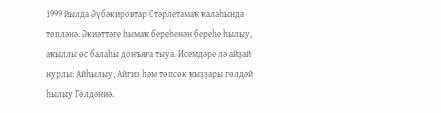1999 йылда Әүбәкировтар Стәрлетамаҡ ҡалаһында төпләнә. Әкиәттәге һымаҡ береһенән береһе һылыу, аҡыллы өс балаһы донъяға тыуа. Исемдәре лә айҙай нурлы: Айһылыу, Айгиз һәм төпсөк ҡыҙҙары гөлдәй һылыу Гөлдәниә.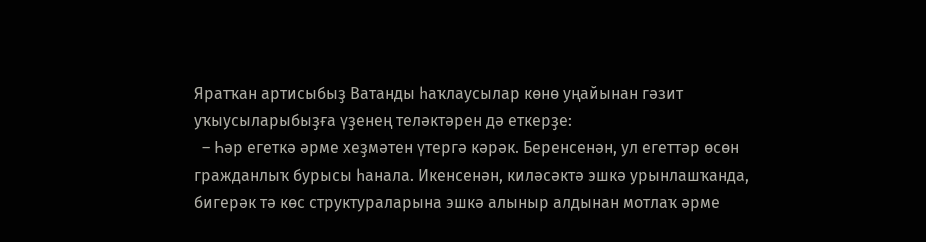Яратҡан артисыбыҙ Ватанды һаҡлаусылар көнө уңайынан гәзит уҡыусыларыбыҙға үҙенең теләктәрен дә еткерҙе:
  – Һәр егеткә әрме хеҙмәтен үтергә кәрәк. Беренсенән, ул егеттәр өсөн гражданлыҡ бурысы һанала. Икенсенән, киләсәктә эшкә урынлашҡанда, бигерәк тә көс структураларына эшкә алыныр алдынан мотлаҡ әрме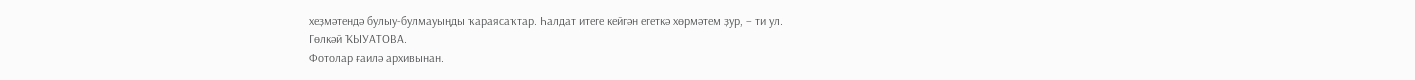хеҙмәтендә булыу-булмауыңды ҡараясаҡтар. Һалдат итеге кейгән егеткә хөрмәтем ҙур, – ти ул.
Гөлкәй ҠЫУАТОВА.
Фотолар ғаилә архивынан.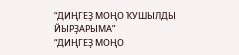“ДИҢГЕҘ МОҢО ҠУШЫЛДЫ ЙЫРҘАРЫМА”
“ДИҢГЕҘ МОҢО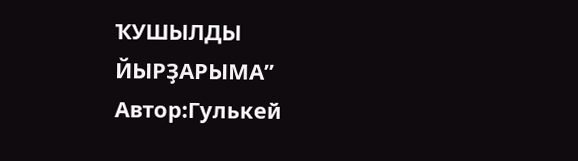ҠУШЫЛДЫ ЙЫРҘАРЫМА”
Автор:Гулькей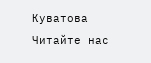Куватова
Читайте нас